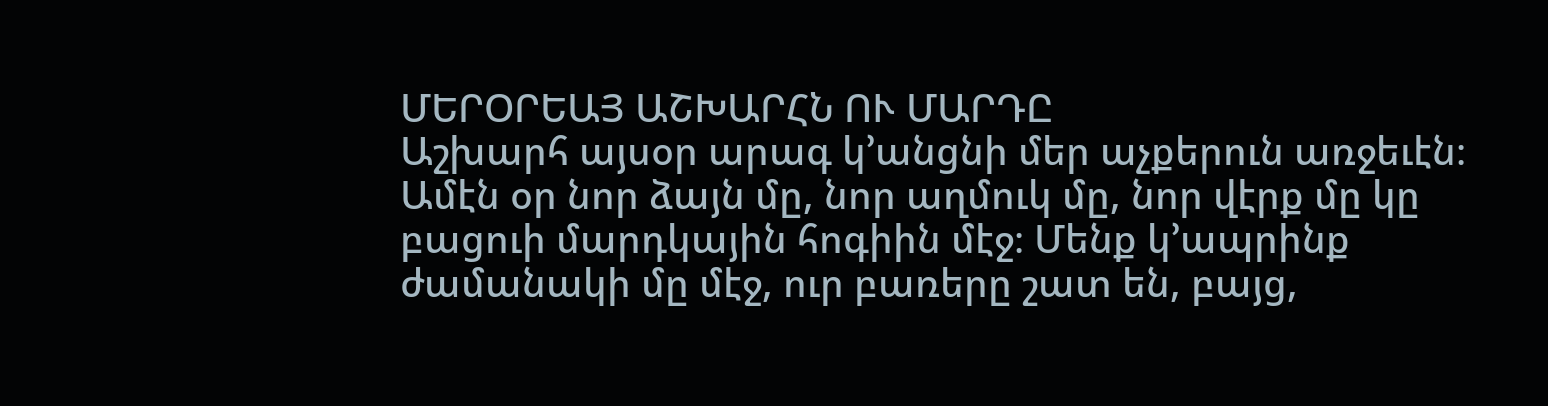ՄԵՐՕՐԵԱՅ ԱՇԽԱՐՀՆ ՈՒ ՄԱՐԴԸ
Աշխարհ այսօր արագ կ՚անցնի մեր աչքերուն առջեւէն։ Ամէն օր նոր ձայն մը, նոր աղմուկ մը, նոր վէրք մը կը բացուի մարդկային հոգիին մէջ։ Մենք կ՚ապրինք ժամանակի մը մէջ, ուր բառերը շատ են, բայց,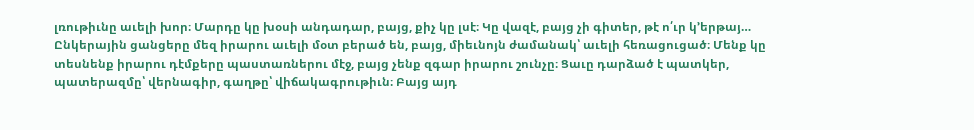լռութիւնը աւելի խոր։ Մարդը կը խօսի անդադար, բայց, քիչ կը լսէ։ Կը վազէ, բայց չի գիտեր, թէ ո՛ւր կ՚երթայ…
Ընկերային ցանցերը մեզ իրարու աւելի մօտ բերած են, բայց, միեւնոյն ժամանակ՝ աւելի հեռացուցած։ Մենք կը տեսնենք իրարու դէմքերը պաստառներու մէջ, բայց չենք զգար իրարու շունչը։ Ցաւը դարձած է պատկեր, պատերազմը՝ վերնագիր, գաղթը՝ վիճակագրութիւն։ Բայց այդ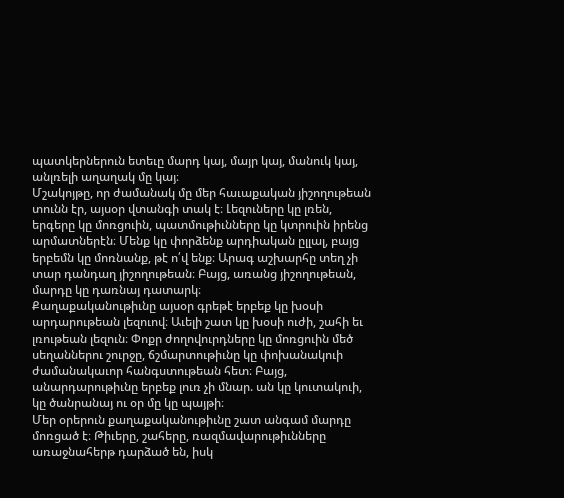պատկերներուն ետեւը մարդ կայ, մայր կայ, մանուկ կայ, անլռելի աղաղակ մը կայ։
Մշակոյթը, որ ժամանակ մը մեր հաւաքական յիշողութեան տունն էր, այսօր վտանգի տակ է։ Լեզուները կը լռեն, երգերը կը մոռցուին, պատմութիւնները կը կտրուին իրենց արմատներէն։ Մենք կը փորձենք արդիական ըլլալ, բայց երբեմն կը մոռնանք, թէ ո՛վ ենք։ Արագ աշխարհը տեղ չի տար դանդաղ յիշողութեան։ Բայց, առանց յիշողութեան, մարդը կը դառնայ դատարկ։
Քաղաքականութիւնը այսօր գրեթէ երբեք կը խօսի արդարութեան լեզուով։ Աւելի շատ կը խօսի ուժի, շահի եւ լռութեան լեզուն։ Փոքր ժողովուրդները կը մոռցուին մեծ սեղաններու շուրջը, ճշմարտութիւնը կը փոխանակուի ժամանակաւոր հանգստութեան հետ։ Բայց, անարդարութիւնը երբեք լուռ չի մնար. ան կը կուտակուի, կը ծանրանայ ու օր մը կը պայթի։
Մեր օրերուն քաղաքականութիւնը շատ անգամ մարդը մոռցած է։ Թիւերը, շահերը, ռազմավարութիւնները առաջնահերթ դարձած են, իսկ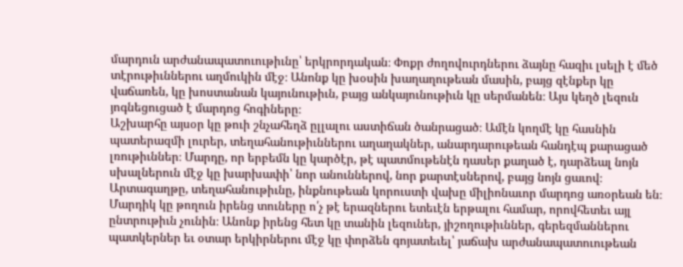մարդուն արժանապատուութիւնը՝ երկրորդական։ Փոքր ժողովուրդներու ձայնը հազիւ լսելի է մեծ տէրութիւններու աղմուկին մէջ։ Անոնք կը խօսին խաղաղութեան մասին, բայց զէնքեր կը վաճառեն, կը խոստանան կայունութիւն, բայց անկայունութիւն կը սերմանեն։ Այս կեղծ լեզուն յոգնեցուցած է մարդոց հոգիները։
Աշխարհը այսօր կը թուի շնչահեղձ ըլլալու աստիճան ծանրացած։ Ամէն կողմէ կը հասնին պատերազմի լուրեր, տեղահանութիւններու աղաղակներ, անարդարութեան հանդէպ քարացած լռութիւններ։ Մարդը, որ երբեմն կը կարծէր, թէ պատմութենէն դասեր քաղած է, դարձեալ նոյն սխալներուն մէջ կը խարխափի՝ նոր անուններով, նոր քարտէսներով, բայց նոյն ցաւով։
Արտագաղթը, տեղահանութիւնը, ինքնութեան կորուստի վախը միլիոնաւոր մարդոց առօրեան են։ Մարդիկ կը թողուն իրենց տուները ո՛չ թէ երազներու ետեւէն երթալու համար, որովհետեւ այլ ընտրութիւն չունին։ Անոնք իրենց հետ կը տանին լեզուներ, յիշողութիւններ, գերեզմաններու պատկերներ եւ օտար երկիրներու մէջ կը փորձեն գոյատեւել՝ յաճախ արժանապատուութեան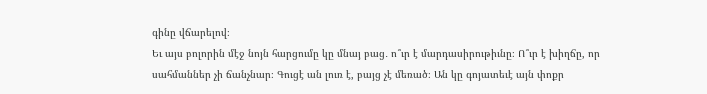գինը վճարելով։
Եւ այս բոլորին մէջ նոյն հարցումը կը մնայ բաց․ ո՞ւր է մարդասիրութիւնը։ Ո՞ւր է խիղճը, որ սահմաններ չի ճանչնար։ Գուցէ ան լուռ է, բայց չէ մեռած։ Ան կը գոյատեւէ այն փոքր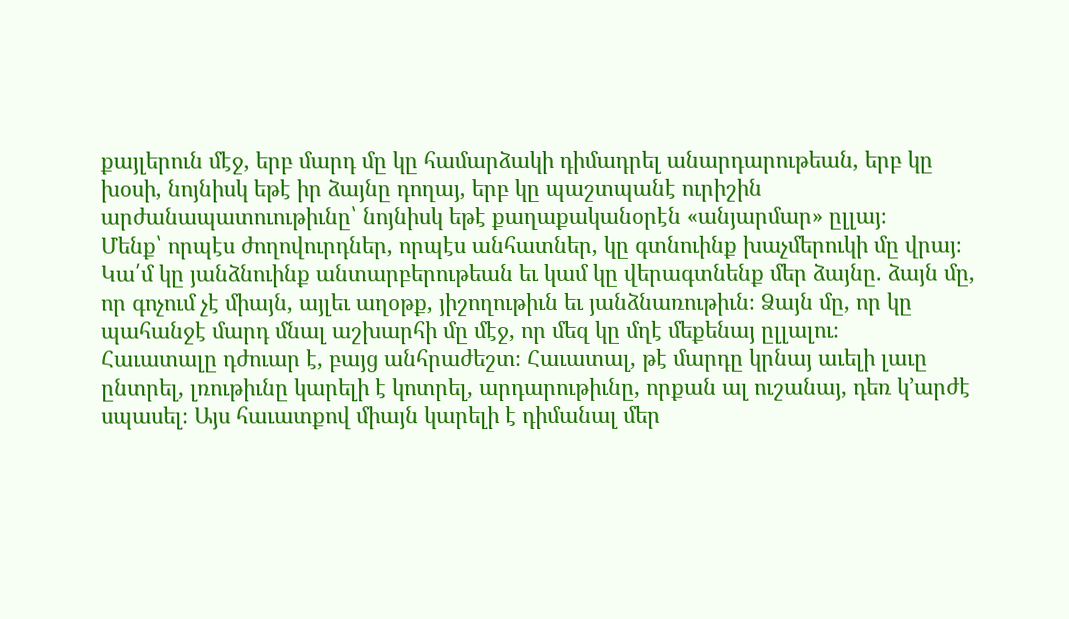քայլերուն մէջ, երբ մարդ մը կը համարձակի դիմադրել անարդարութեան, երբ կը խօսի, նոյնիսկ եթէ իր ձայնը դողայ, երբ կը պաշտպանէ ուրիշին արժանապատուութիւնը՝ նոյնիսկ եթէ քաղաքականօրէն «անյարմար» ըլլայ։
Մենք՝ որպէս ժողովուրդներ, որպէս անհատներ, կը գտնուինք խաչմերուկի մը վրայ։ Կա՛մ կը յանձնուինք անտարբերութեան եւ կամ կը վերագտնենք մեր ձայնը. ձայն մը, որ գոչում չէ միայն, այլեւ աղօթք, յիշողութիւն եւ յանձնառութիւն։ Ձայն մը, որ կը պահանջէ մարդ մնալ աշխարհի մը մէջ, որ մեզ կը մղէ մեքենայ ըլլալու։
Հաւատալը դժուար է, բայց անհրաժեշտ։ Հաւատալ, թէ մարդը կրնայ աւելի լաւը ընտրել, լռութիւնը կարելի է կոտրել, արդարութիւնը, որքան ալ ուշանայ, դեռ կ՚արժէ սպասել։ Այս հաւատքով միայն կարելի է դիմանալ մեր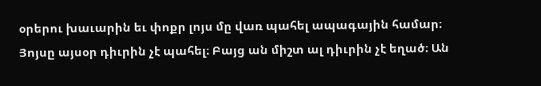օրերու խաւարին եւ փոքր լոյս մը վառ պահել ապագային համար։
Յոյսը այսօր դիւրին չէ պահել։ Բայց ան միշտ ալ դիւրին չէ եղած։ Ան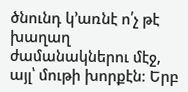ծնունդ կ՚առնէ ո՛չ թէ խաղաղ ժամանակներու մէջ, այլ՝ մութի խորքէն։ Երբ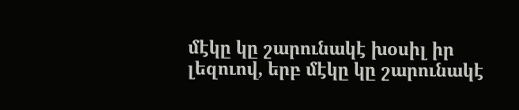մէկը կը շարունակէ խօսիլ իր լեզուով, երբ մէկը կը շարունակէ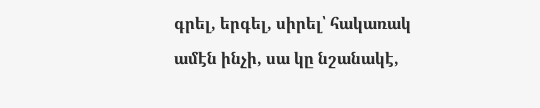գրել, երգել, սիրել՝ հակառակ ամէն ինչի, սա կը նշանակէ,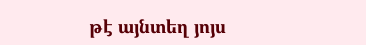թէ այնտեղ յոյս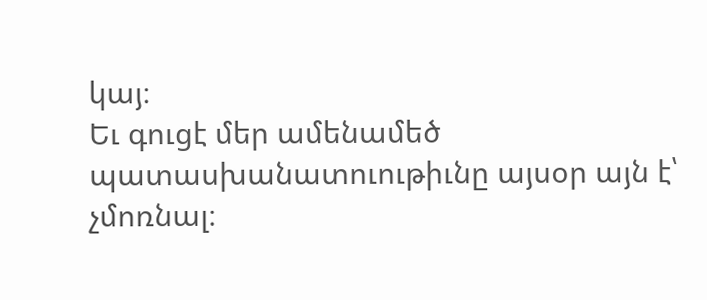կայ։
Եւ գուցէ մեր ամենամեծ պատասխանատուութիւնը այսօր այն է՝ չմոռնալ։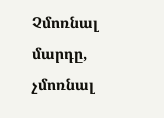Չմոռնալ մարդը, չմոռնալ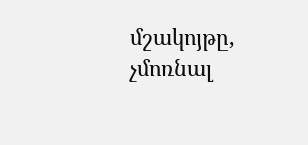մշակոյթը, չմոռնալ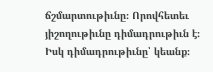ճշմարտութիւնը։ Որովհետեւ յիշողութիւնը դիմադրութիւն է։ Իսկ դիմադրութիւնը՝ կեանք։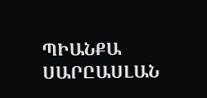ՊԻԱՆՔԱ ՍԱՐԸԱՍԼԱՆ